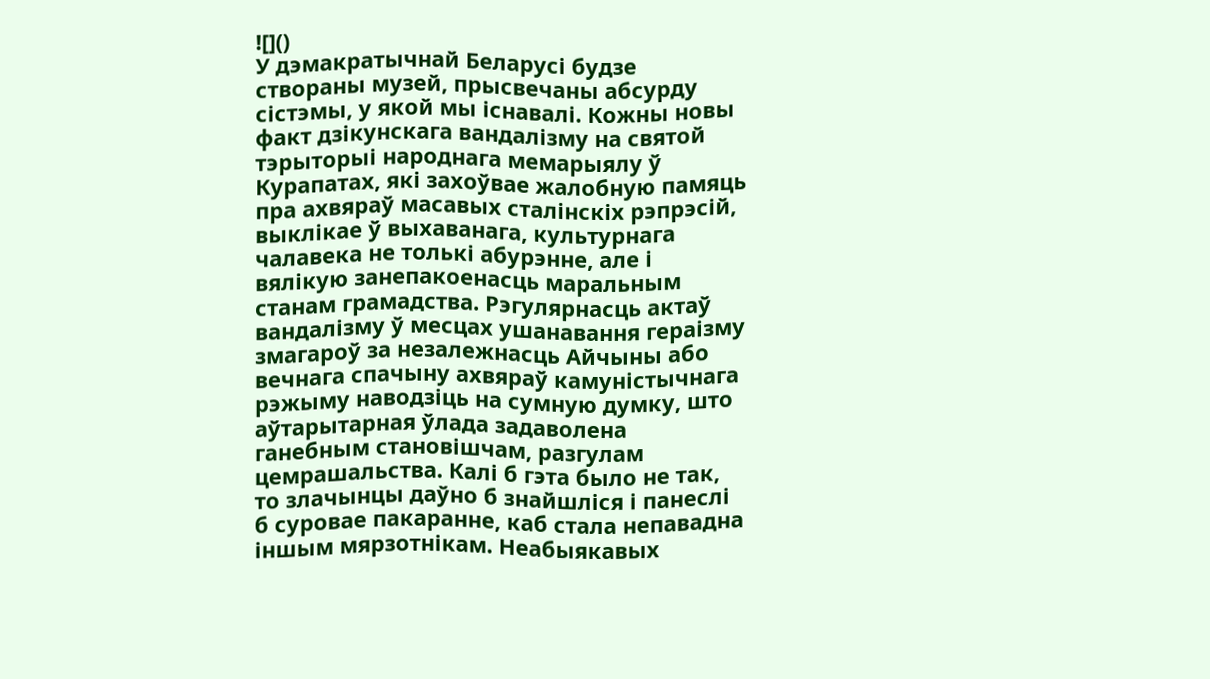![]()
У дэмакратычнай Беларусі будзе створаны музей, прысвечаны абсурду сістэмы, у якой мы існавалі. Кожны новы факт дзікунскага вандалізму на святой тэрыторыі народнага мемарыялу ў Курапатах, які захоўвае жалобную памяць пра ахвяраў масавых сталінскіх рэпрэсій, выклікае ў выхаванага, культурнага чалавека не толькі абурэнне, але і вялікую занепакоенасць маральным станам грамадства. Рэгулярнасць актаў вандалізму ў месцах ушанавання гераізму змагароў за незалежнасць Айчыны або вечнага спачыну ахвяраў камуністычнага рэжыму наводзіць на сумную думку, што аўтарытарная ўлада задаволена ганебным становішчам, разгулам цемрашальства. Калі б гэта было не так, то злачынцы даўно б знайшліся і панеслі б суровае пакаранне, каб стала непавадна іншым мярзотнікам. Неабыякавых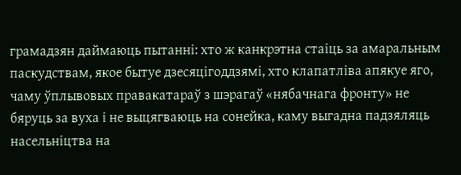грамадзян даймаюць пытанні: хто ж канкрэтна стаіць за амаральным паскудствам, якое бытуе дзесяцігоддзямі, хто клапатліва апякуе яго, чаму ўплывовых правакатараў з шэрагаў «нябачнага фронту» не бяруць за вуха і не выцягваюць на сонейка, каму выгадна падзяляць насельніцтва на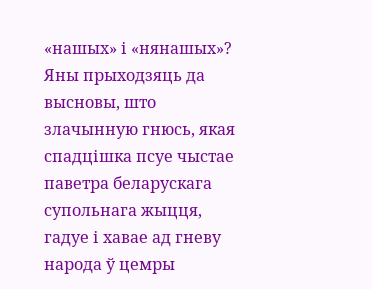«нашых» і «нянашых»? Яны прыходзяць да высновы, што злачынную гнюсь, якая спадцішка псуе чыстае паветра беларускага супольнага жыцця, гадуе і хавае ад гневу народа ў цемры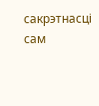сакрэтнасці сам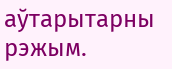аўтарытарны рэжым.